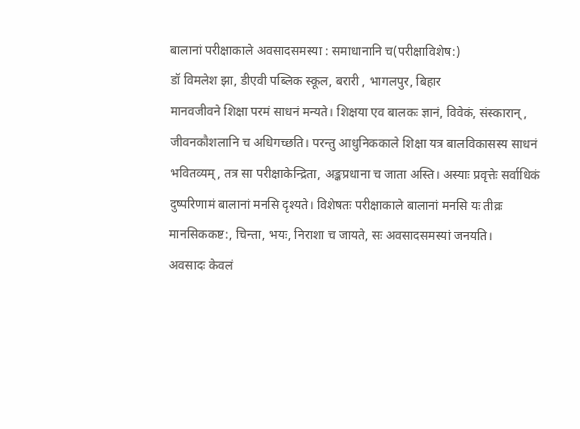बालानां परीक्षाकाले अवसादसमस्या : समाधानानि च(परीक्षाविशेष:)
डॉ विमलेश झा, डीएवी पब्लिक स्कूल, बरारी , भागलपुर, बिहार
मानवजीवने शिक्षा परमं साधनं मन्यते। शिक्षया एव बालकः ज्ञानं, विवेकं, संस्कारान्, जीवनकौशलानि च अधिगच्छति। परन्तु आधुनिककाले शिक्षा यत्र बालविकासस्य साधनं भवितव्यम्, तत्र सा परीक्षाकेन्द्रिता, अङ्कप्रधाना च जाता अस्ति। अस्याः प्रवृत्तेः सर्वाधिकं दुष्परिणामं बालानां मनसि दृश्यते। विशेषतः परीक्षाकाले बालानां मनसि यः तीव्रः मानसिककष्ट:, चिन्ता, भयः, निराशा च जायते, सः अवसादसमस्यां जनयति।
अवसादः केवलं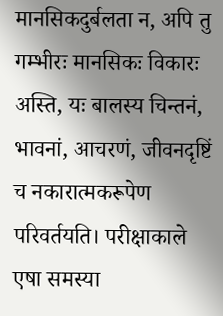मानसिकदुर्बलता न, अपि तु गम्भीरः मानसिकः विकारः अस्ति, यः बालस्य चिन्तनं, भावनां, आचरणं, जीवनदृष्टिं च नकारात्मकरूपेण परिवर्तयति। परीक्षाकाले एषा समस्या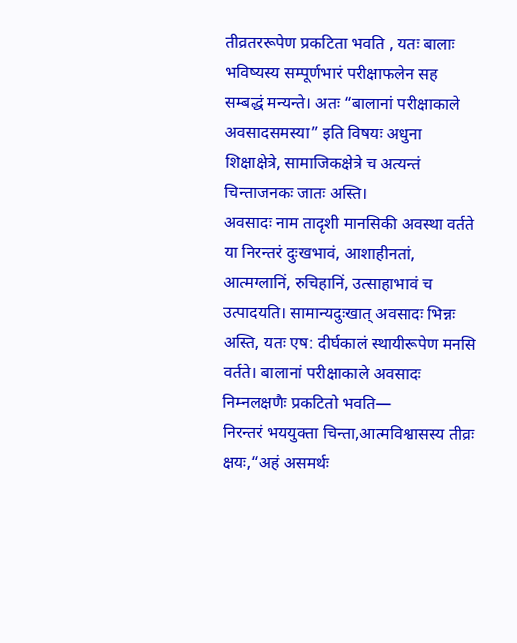तीव्रतररूपेण प्रकटिता भवति , यतः बालाः भविष्यस्य सम्पूर्णभारं परीक्षाफलेन सह सम्बद्धं मन्यन्ते। अतः “बालानां परीक्षाकाले अवसादसमस्या” इति विषयः अधुना शिक्षाक्षेत्रे, सामाजिकक्षेत्रे च अत्यन्तं चिन्ताजनकः जातः अस्ति।
अवसादः नाम तादृशी मानसिकी अवस्था वर्तते या निरन्तरं दुःखभावं, आशाहीनतां, आत्मग्लानिं, रुचिहानिं, उत्साहाभावं च उत्पादयति। सामान्यदुःखात् अवसादः भिन्नः अस्ति, यतः एष: दीर्घकालं स्थायीरूपेण मनसि वर्तते। बालानां परीक्षाकाले अवसादः निम्नलक्षणैः प्रकटितो भवति—
निरन्तरं भययुक्ता चिन्ता,आत्मविश्वासस्य तीव्रः क्षयः,“अहं असमर्थः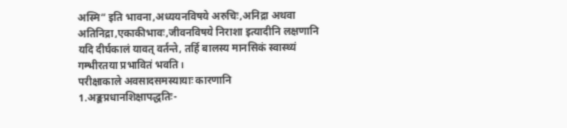अस्मि” इति भावना,अध्ययनविषये अरुचिः,अनिद्रा अथवा अतिनिद्रा,एकाकीभावः,जीवनविषये निराशा इत्यादीनि लक्षणानि यदि दीर्घकालं यावत् वर्तन्ते, तर्हि बालस्य मानसिकं स्वास्थ्यं गम्भीरतया प्रभावितं भवति।
परीक्षाकाले अवसादसमस्यायाः कारणानि
1.अङ्कप्रधानशिक्षापद्धतिः-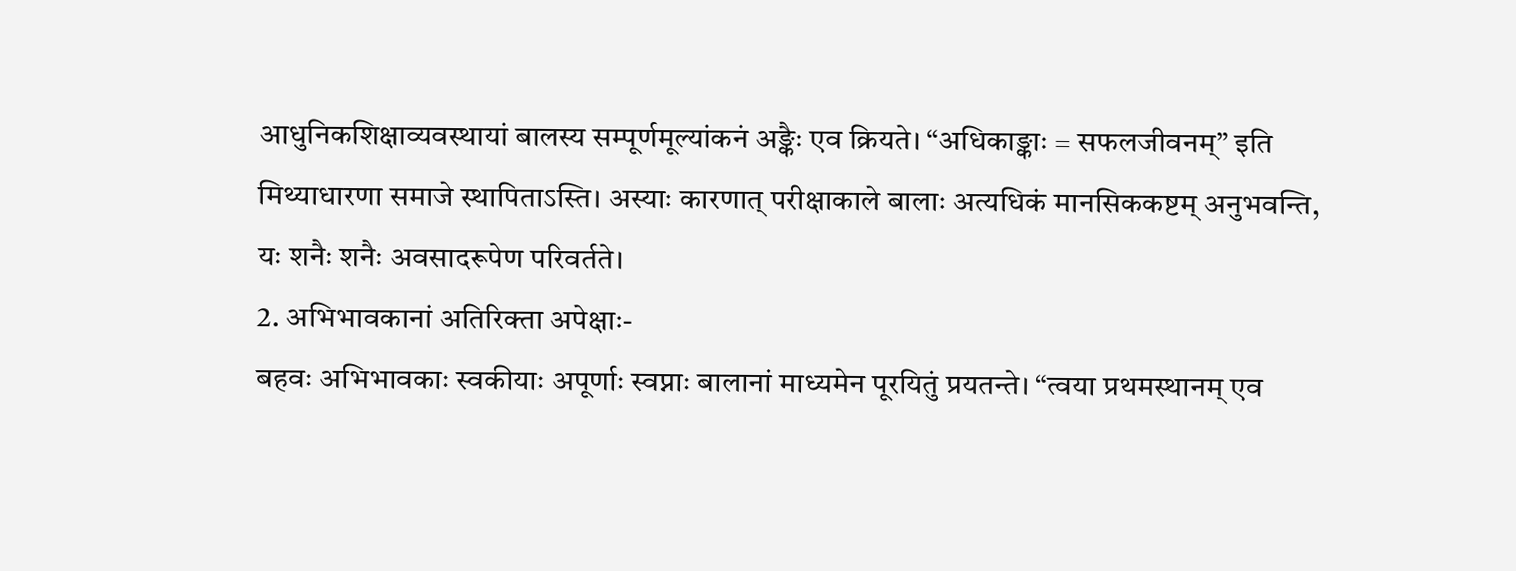आधुनिकशिक्षाव्यवस्थायां बालस्य सम्पूर्णमूल्यांकनं अङ्कैः एव क्रियते। “अधिकाङ्काः = सफलजीवनम्” इति मिथ्याधारणा समाजे स्थापिताऽस्ति। अस्याः कारणात् परीक्षाकाले बालाः अत्यधिकं मानसिककष्टम् अनुभवन्ति, यः शनैः शनैः अवसादरूपेण परिवर्तते।
2. अभिभावकानां अतिरिक्ता अपेक्षाः-
बहवः अभिभावकाः स्वकीयाः अपूर्णाः स्वप्नाः बालानां माध्यमेन पूरयितुं प्रयतन्ते। “त्वया प्रथमस्थानम् एव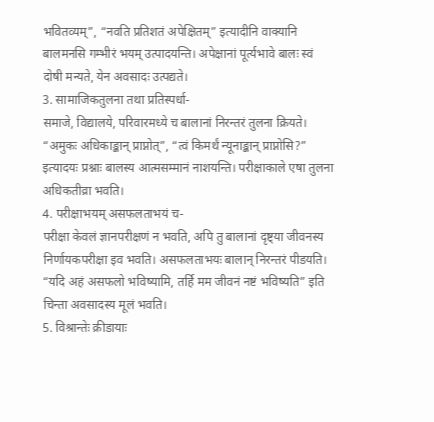भवितव्यम्”, “नवति प्रतिशतं अपेक्षितम्” इत्यादीनि वाक्यानि बालमनसि गम्भीरं भयम् उत्पादयन्ति। अपेक्षानां पूर्त्यभावे बालः स्वं दोषी मन्यते, येन अवसादः उत्पद्यते।
3. सामाजिकतुलना तथा प्रतिस्पर्धा-
समाजे, विद्यालये, परिवारमध्ये च बालानां निरन्तरं तुलना क्रियते। “अमुकः अधिकाङ्कान् प्राप्नोत्”, “त्वं किमर्थं न्यूनाङ्कान् प्राप्नोसि?” इत्यादयः प्रश्नाः बालस्य आत्मसम्मानं नाशयन्ति। परीक्षाकाले एषा तुलना अधिकतीव्रा भवति।
4. परीक्षाभयम् असफलताभयं च-
परीक्षा केवलं ज्ञानपरीक्षणं न भवति, अपि तु बालानां दृष्ट्या जीवनस्य निर्णायकपरीक्षा इव भवति। असफलताभयः बालान् निरन्तरं पीडयति। “यदि अहं असफलो भविष्यामि, तर्हि मम जीवनं नष्टं भविष्यति” इति चिन्ता अवसादस्य मूलं भवति।
5. विश्रान्तेः क्रीडायाः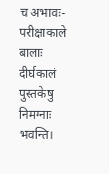च अभावः-
परीक्षाकाले बालाः दीर्घकालं पुस्तकेषु निमग्नाः भवन्ति।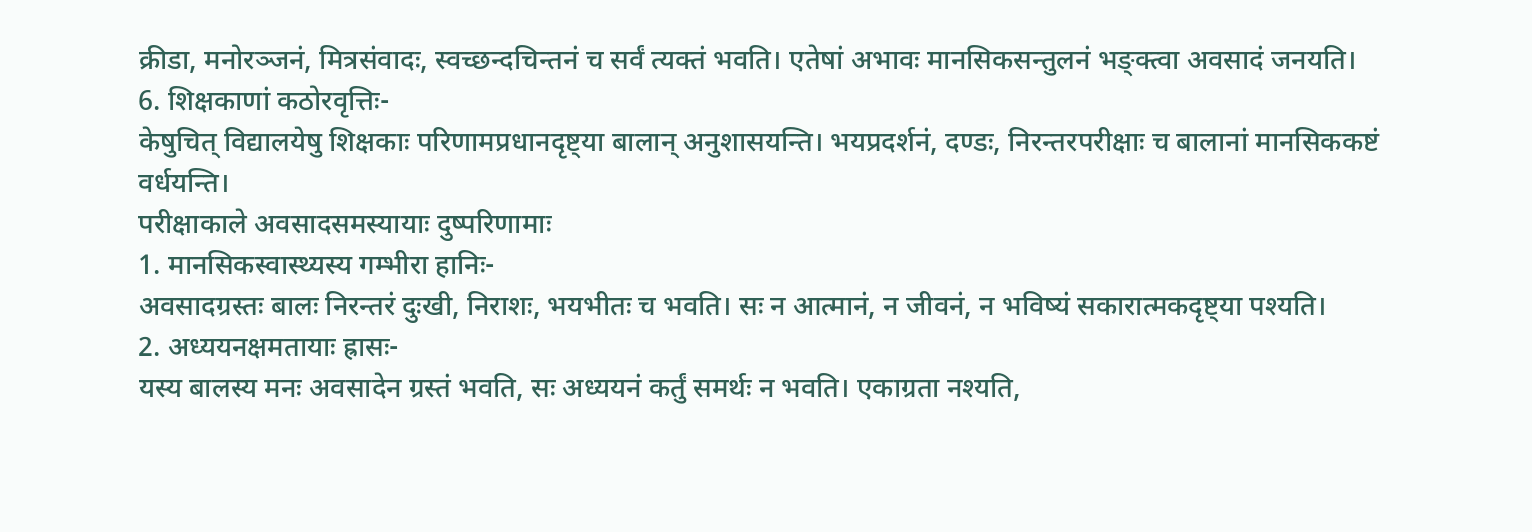क्रीडा, मनोरञ्जनं, मित्रसंवादः, स्वच्छन्दचिन्तनं च सर्वं त्यक्तं भवति। एतेषां अभावः मानसिकसन्तुलनं भङ्क्त्वा अवसादं जनयति।
6. शिक्षकाणां कठोरवृत्तिः-
केषुचित् विद्यालयेषु शिक्षकाः परिणामप्रधानदृष्ट्या बालान् अनुशासयन्ति। भयप्रदर्शनं, दण्डः, निरन्तरपरीक्षाः च बालानां मानसिककष्टं वर्धयन्ति।
परीक्षाकाले अवसादसमस्यायाः दुष्परिणामाः
1. मानसिकस्वास्थ्यस्य गम्भीरा हानिः-
अवसादग्रस्तः बालः निरन्तरं दुःखी, निराशः, भयभीतः च भवति। सः न आत्मानं, न जीवनं, न भविष्यं सकारात्मकदृष्ट्या पश्यति।
2. अध्ययनक्षमतायाः ह्रासः-
यस्य बालस्य मनः अवसादेन ग्रस्तं भवति, सः अध्ययनं कर्तुं समर्थः न भवति। एकाग्रता नश्यति,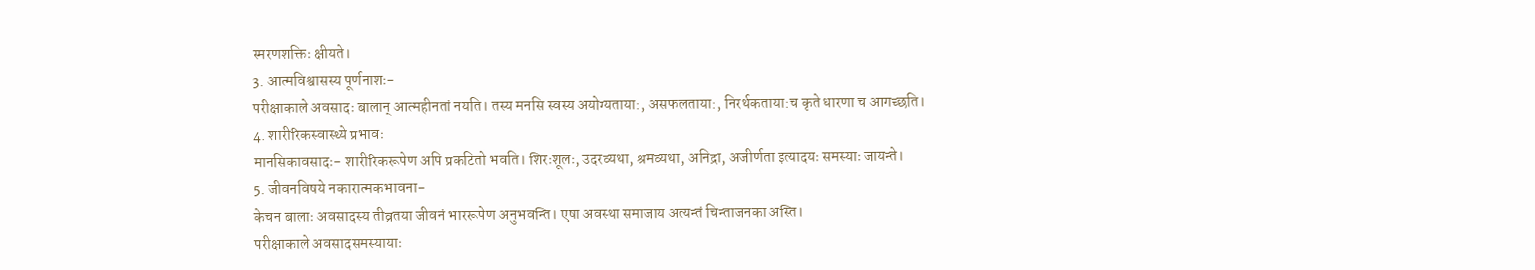स्मरणशक्तिः क्षीयते।
3. आत्मविश्वासस्य पूर्णनाशः-
परीक्षाकाले अवसादः बालान् आत्महीनतां नयति। तस्य मनसि स्वस्य अयोग्यताया:, असफलताया:, निरर्थकताया:च कृते धारणा च आगच्छति।
4. शारीरिकस्वास्थ्ये प्रभावः
मानसिकावसादः- शारीरिकरूपेण अपि प्रकटितो भवति। शिरःशूलः, उदरव्यथा, श्रमव्यथा, अनिद्रा, अजीर्णता इत्यादयः समस्याः जायन्ते।
5. जीवनविषये नकारात्मकभावना-
केचन बालाः अवसादस्य तीव्रतया जीवनं भाररूपेण अनुभवन्ति। एषा अवस्था समाजाय अत्यन्तं चिन्ताजनका अस्ति।
परीक्षाकाले अवसादसमस्यायाः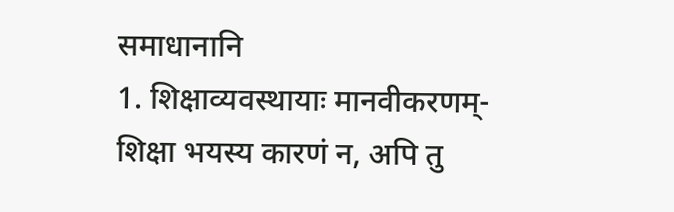समाधानानि
1. शिक्षाव्यवस्थायाः मानवीकरणम्-
शिक्षा भयस्य कारणं न, अपि तु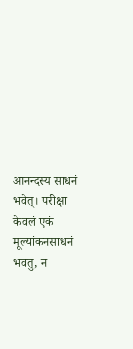आनन्दस्य साधनं भवेत्। परीक्षा केवलं एकं मूल्यांकनसाधनं भवतु, न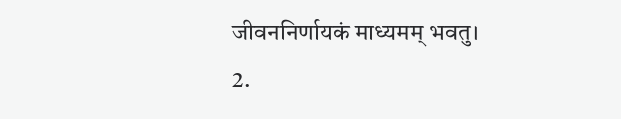जीवननिर्णायकं माध्यमम् भवतु।
2.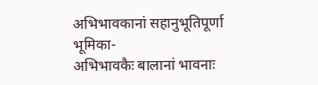अभिभावकानां सहानुभूतिपूर्णा भूमिका-
अभिभावकैः बालानां भावनाः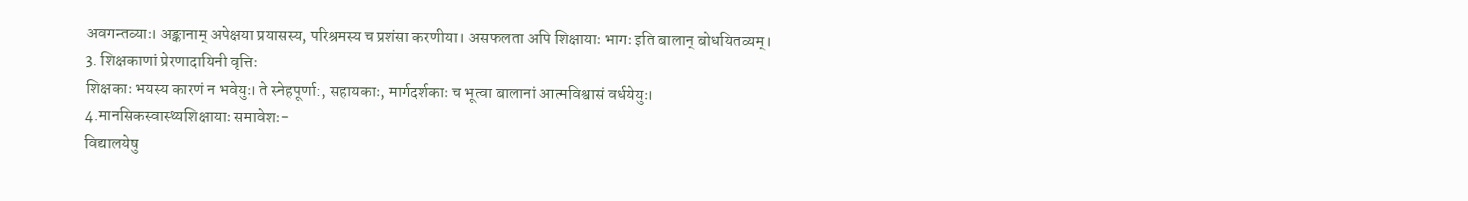अवगन्तव्याः। अङ्कानाम् अपेक्षया प्रयासस्य, परिश्रमस्य च प्रशंसा करणीया। असफलता अपि शिक्षायाः भागः इति बालान् बोधयितव्यम्।
3. शिक्षकाणां प्रेरणादायिनी वृत्तिः
शिक्षकाः भयस्य कारणं न भवेयुः। ते स्नेहपूर्णा:, सहायकाः, मार्गदर्शकाः च भूत्वा बालानां आत्मविश्वासं वर्धयेयुः।
4.मानसिकस्वास्थ्यशिक्षायाः समावेशः-
विद्यालयेषु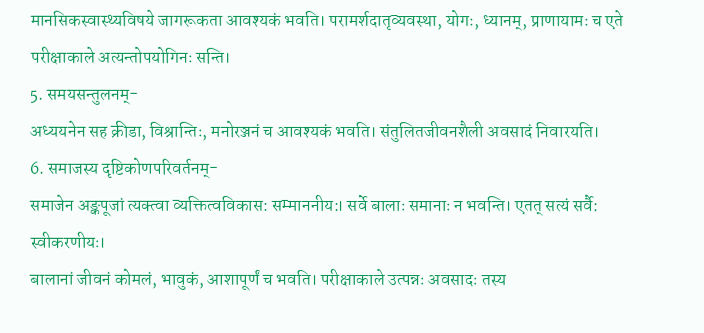मानसिकस्वास्थ्यविषये जागरूकता आवश्यकं भवति। परामर्शदातृव्यवस्था, योगः, ध्यानम्, प्राणायामः च एते परीक्षाकाले अत्यन्तोपयोगिनः सन्ति।
5. समयसन्तुलनम्-
अध्ययनेन सह क्रीडा, विश्रान्तिः, मनोरञ्जनं च आवश्यकं भवति। संतुलितजीवनशैली अवसादं निवारयति।
6. समाजस्य दृष्टिकोणपरिवर्तनम्-
समाजेन अङ्कपूजां त्यक्त्वा व्यक्तित्वविकास: सम्माननीय:। सर्वे बालाः समानाः न भवन्ति। एतत् सत्यं सर्वै: स्वीकरणीयः।
बालानां जीवनं कोमलं, भावुकं, आशापूर्णं च भवति। परीक्षाकाले उत्पन्नः अवसादः तस्य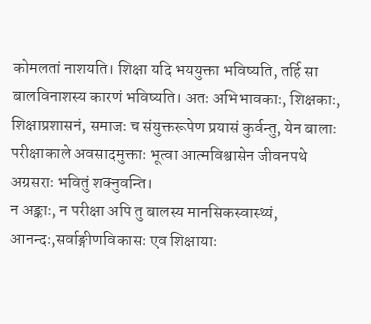कोमलतां नाशयति। शिक्षा यदि भययुक्ता भविष्यति, तर्हि सा बालविनाशस्य कारणं भविष्यति। अतः अभिभावकाः, शिक्षकाः, शिक्षाप्रशासनं, समाजः च संयुक्तरूपेण प्रयासं कुर्वन्तु, येन बालाः परीक्षाकाले अवसादमुक्ताः भूत्वा आत्मविश्वासेन जीवनपथे अग्रसराः भवितुं शक्नुवन्ति।
न अङ्काः, न परीक्षा अपि तु बालस्य मानसिकस्वास्थ्यं, आनन्दः,सर्वाङ्गीणविकासः एव शिक्षायाः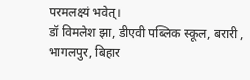परमलक्ष्यं भवेत्।
डॉ विमलेश झा, डीएवी पब्लिक स्कूल, बरारी , भागलपुर, बिहार